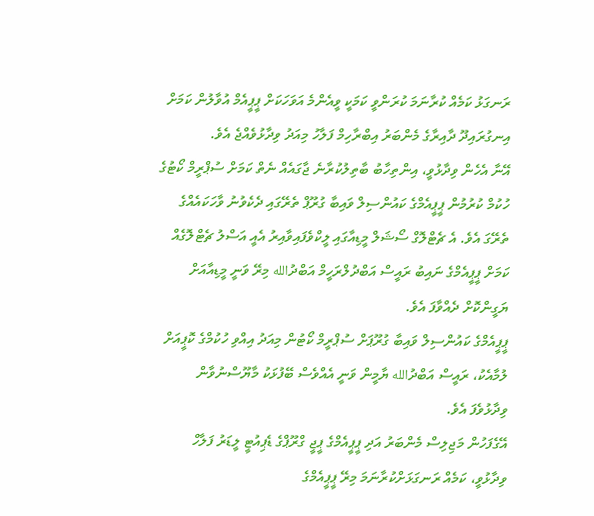ރަނގަޅު ކަމެއް ކުރާނަމަ ކުރަންވީ ކަމަކީ ވީއެންމެ އަވަހަކަށް ޕީޕީއެމް އުވާލުން ކަމަށް އިނގުރައިދޫ ދާއިރާގެ މެންބަރު އިބްރާހިމް ފަލާހު މިއަދު ވިދާޅުވެއްޖެ އެވެ.
އޭނާ އެހެން ވިދާޅުވީ، އިންތިހާބު ބާތިލުކުރާނެ ޖާގައެއް ނެތް ކަމަށް ސުޕްރީމް ކޯޓުގެ ހުކުމް ކުރުމުން ޕީޕީއެމްގެ ކައުންސިލް ވައިބާ ގުރޫޕް ތެރޭގައި ދެކެވުނު ވާހަކައެއްގެ ތެރޭގަ އެވެ. އެ ޗެޓްލޮގް ސޯޝަލް މީޑިއާގައި ލީކްވެފައިވާއިރު އެއީ އަސްލު ޗެޓްލޮގެއް ކަމަށް ޕީޕީއެމްގެ ނައިބު ރައީސް އަބްދުލްރަހީމް އަބްދުالله މިރޭ ވަނީ މީޑިއާއަށް ޔަގީންކޮށް ދެއްވާފަ އެވެ.
ޕީޕީއެމްގެ ކައުންސިލް ވައިބާ ގުރޫޕަށް ސުޕްރީމް ކޯޓުން މިއަދު އިއްވި ހުކުމްގެ ކޮޕީއަށް ލުމާއެކު، ރައީސް އަބްދުالله ޔާމީން ވަނީ އެއްވެސް ބޭފުޅަކު މާޔޫސްނުވާން ވިދާޅުވެފަ އެވެ.
އޭގެފަހުން މަޖިލިސް މެންބަރު އަދި ޕީޕީއެމްގެ ޕީޖީ ގްރޫޕްގެ ޑެޕިއުޓީ ލީޑަރު ފަލާހް ވިދާޅުވީ، ކަމެއް ރަނގަޅަށްކުރާނަމަ މިރޭ ޕީޕީއެމްގެ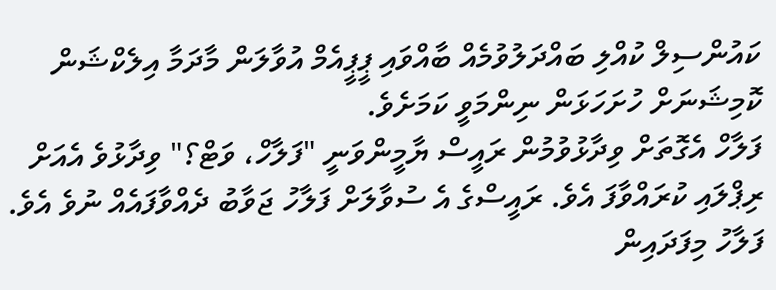ކައުންސިލް ކުއްލި ބައްދަލުވުމެއް ބާއްވައި ޕީޕީއެމް އުވާލަން މާދަމާ އިލެކްޝަން ކޮމިޝަނަށް ހުށަހަޅަން ނިންމަވީ ކަމަށެވެ.
ފަލާހް އެގޮތަށް ވިދާޅުވުމުން ރައީސް ޔާމީންވަނީ "ފަލާހް، ވަޓް؟" ވިދާޅުވެ އެއަށް ރިޕްލައި ކުރައްވާފަ އެވެ. ރައީސްގެ އެ ސުވާލަށް ފަލާހު ޖަވާބު ދެއްވާފައެއް ނުވެ އެވެ.
ފަލާހު މިފަދައިން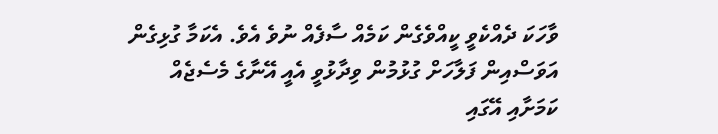ވާހަކަ ދެއްކެވީ ކީއްވެގެން ކަމެއް ސާފެއް ނުވެ އެވެ. އެކަމާ ގުޅިގެން އަވަސްއިން ފަލާހަށް ގުޅުމުން ވިދާޅުވީ އެއީ އޭނާގެ މެސެޖެއް ކަމަށާއި އޭގައި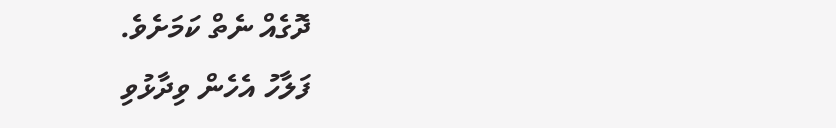ދޮގެއް ނެތް ކަމަށެވެ.
ފަލާހު އެހެން ވިދާޅުވި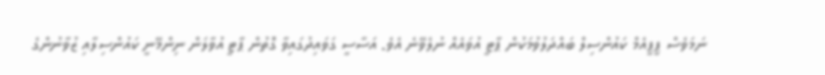ނަމަވެސް ޕީޕީއެމް ކައުންސިލް ބައްދަލުވުމަކުން ޕާޓީ އުވައެއް ނުލެވޭނެ އެވެ. އަސާސީ ގަވައިދުގައިވާ ގޮތުން ޕާޓީ އުވާލަން ނިންމޭނީ ކައުންސިލާއި ޒުވާނުންގެ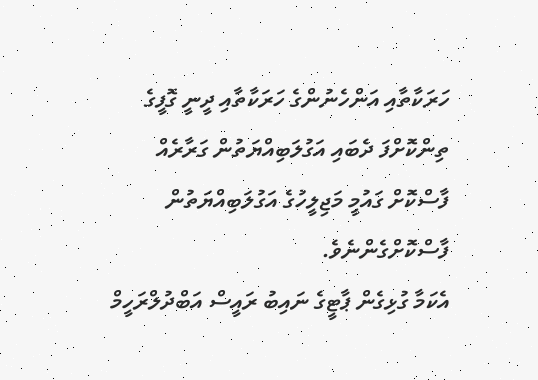ހަރަކާތާއި އަންހެނުންގެ ހަރަކާތާއި ދީނީ ގޮފީގެ ތިންކޮށްފަ ދެބައި އަގުލަބިއްޔަތުން ގަރާރެއް ފާސްކޮށް ގައުމީ މަޖިލީހުގެ އަގުލަބިއްޔަތުން ފާސްކޮށްގެންނެވެ.
އެކަމާ ގުޅިގެން ޕާޓީގެ ނައިބު ރައީސް އަބްދުލްރަހީމް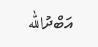އަބްދުالله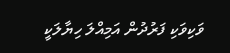ވަކިވަކި ފަރުދުން އަމިއްލަ ހިޔާލަކީ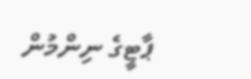ޕާޓީގެ ނިންމުން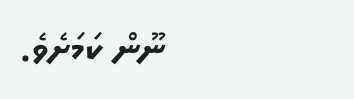ނޫން ކަމަށެވެ.